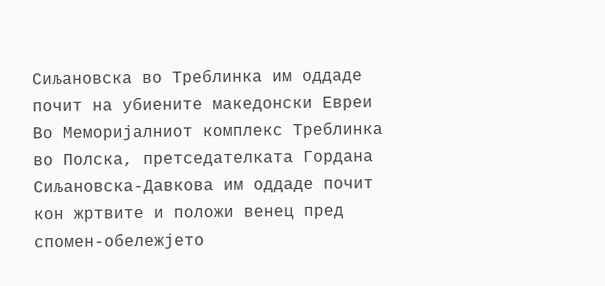Сиљановска во Треблинка им оддаде почит на убиените македонски Евреи
Во Меморијалниот комплекс Треблинка во Полска, претседателката Гордана Сиљановска-Давкова им оддаде почит кон жртвите и положи венец пред спомен-обележјето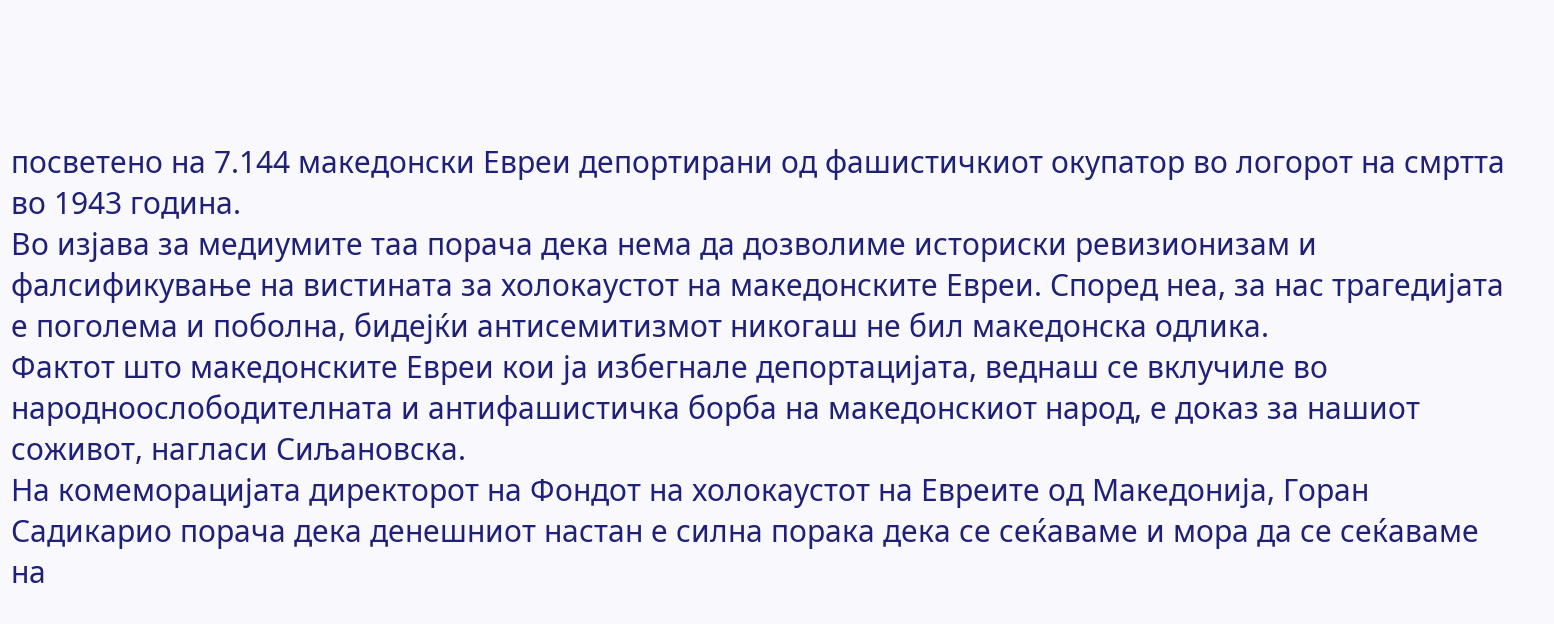посветено на 7.144 македонски Евреи депортирани од фашистичкиот окупатор во логорот на смртта во 1943 година.
Во изјава за медиумите таа порача дека нема да дозволиме историски ревизионизам и фалсификување на вистината за холокаустот на македонските Евреи. Според неа, за нас трагедијата е поголема и поболна, бидејќи антисемитизмот никогаш не бил македонска одлика.
Фактот што македонските Евреи кои ја избегнале депортацијата, веднаш се вклучиле во народноослободителната и антифашистичка борба на македонскиот народ, е доказ за нашиот соживот, нагласи Сиљановска.
На комеморацијата директорот на Фондот на холокаустот на Евреите од Македонија, Горан Садикарио порача дека денешниот настан е силна порака дека се сеќаваме и мора да се сеќаваме на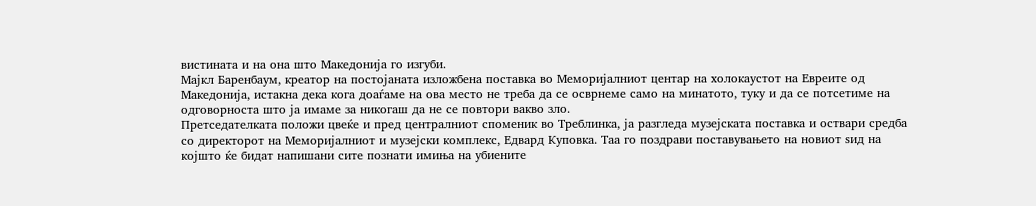вистината и на она што Македонија го изгуби.
Мајкл Баренбаум, креатор на постојаната изложбена поставка во Меморијалниот центар на холокаустот на Евреите од Македонија, истакна дека кога доаѓаме на ова место не треба да се осврнеме само на минатото, туку и да се потсетиме на одговорноста што ја имаме за никогаш да не се повтори вакво зло.
Претседателката положи цвеќе и пред централниот споменик во Треблинка, ја разгледа музејската поставка и оствари средба со директорот на Меморијалниот и музејски комплекс, Едвард Куповка. Таа го поздрави поставувањето на новиот ѕид на којшто ќе бидат напишани сите познати имиња на убиените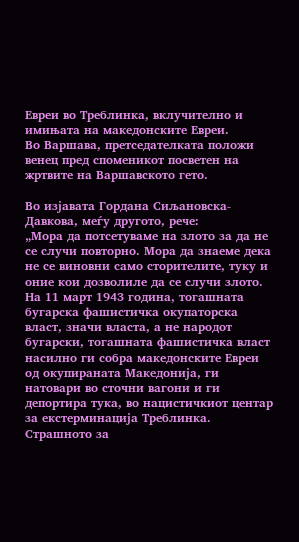Евреи во Треблинка, вклучително и имињата на македонските Евреи.
Во Варшава, претседателката положи венец пред споменикот посветен на жртвите на Варшавското гето.

Во изјавата Гордана Сиљановска-Давкова, меѓу другото, рече:
„Мора да потсетуваме на злото за да не се случи повторно. Мора да знаеме дека не се виновни само сторителите, туку и оние кои дозволиле да се случи злото. На 11 март 1943 година, тогашната бугарска фашистичка окупаторска власт, значи власта, а не народот бугарски, тогашната фашистичка власт насилно ги собра македонските Евреи од окупираната Македонија, ги натовари во сточни вагони и ги депортира тука, во нацистичкиот центар за екстерминација Треблинка.
Страшното за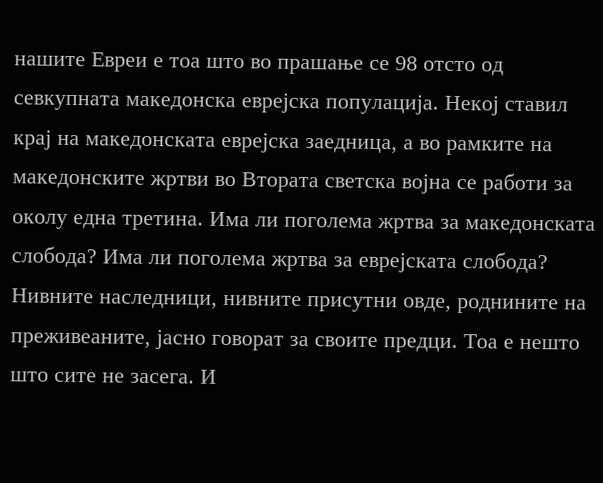нашите Евреи е тоа што во прашање се 98 отсто од севкупната македонска еврејска популација. Некој ставил крај на македонската еврејска заедница, а во рамките на македонските жртви во Втората светска војна се работи за околу една третина. Има ли поголема жртва за македонската слобода? Има ли поголема жртва за еврејската слобода?
Нивните наследници, нивните присутни овде, роднините на преживеаните, јасно говорат за своите предци. Тоа е нешто што сите не засега. И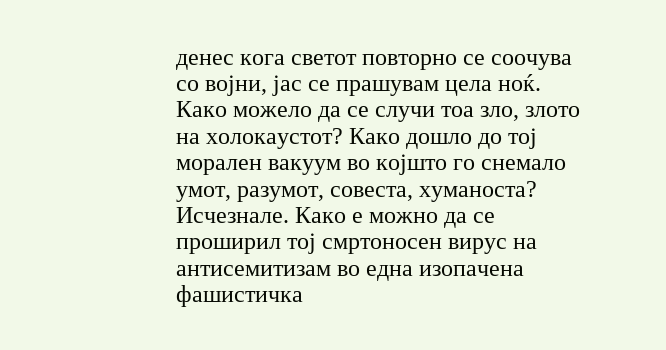денес кога светот повторно се соочува со војни, јас се прашувам цела ноќ. Како можело да се случи тоа зло, злото на холокаустот? Како дошло до тој морален вакуум во којшто го снемало умот, разумот, совеста, хуманоста? Исчезнале. Како е можно да се проширил тој смртоносен вирус на антисемитизам во една изопачена фашистичка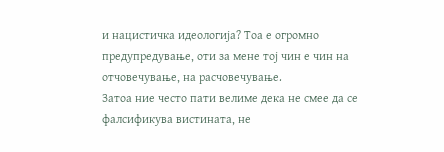и нацистичка идеологија? Тоа е огромно предупредување, оти за мене тој чин е чин на отчовечување, на расчовечување.
Затоа ние често пати велиме дека не смее да се фалсификува вистината, не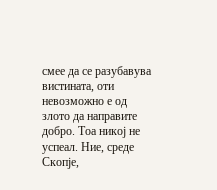смее да се разубавува вистината, оти невозможно е од злото да направите добро. Тоа никој не успеал. Ние, среде Скопје,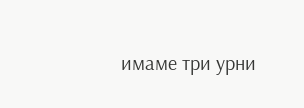имаме три урни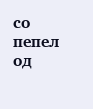со пепел од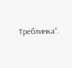Треблинка“.